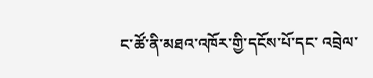ང་ཚོ་ནི་མཐའ་འཁོར་གྱི་དངོས་པོ་དང་ འབྲེལ་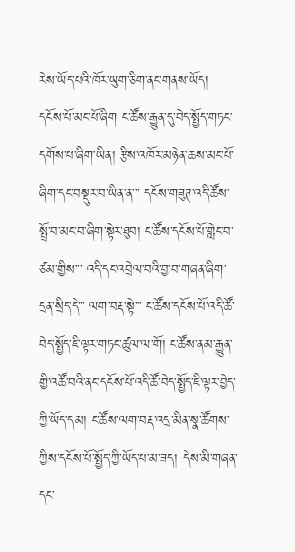རེས་ཡོད་པའི་ཁོར་ཡུག་ཅིག་ནང་གནས་ཡོད། དངོས་པོ་མང་པོ་ཞིག ང་ཚོས་རྒྱུན་དུ་བེད་སྤྱོད་གཏང་དགོས་པ་ཞིག་ཡིན། རྩིས་འཁོར་མཉེན་ཆས་མང་པོ་ཞིག་དང་བསྡུར་བ་ཡིན་ན་་་ དངོས་གཟུཊ་འདི་ཚོས་སྤྲོ་བ་མང་བ་ཞིག་སྟེར་ཐུབ། ང་ཚོས་དངོས་པོ་གླེང་བ་ཙམ་གྱིས་་་ འདི་དང་འབྲེལ་བའི་བྱ་བ་གཞན་ཞིག་དྲན་སྲིད་དེ་་་ ལག་བརྡ་སྟེ་་་ ང་ཚོས་དངོས་པོ་འདི་ཚོ་བེད་སྤྱོད་ཇི་ལྟར་གཏང་ཚུལ་ལ་གོ། ང་ཚོས་ནམ་རྒྱུན་གྱི་འཚོ་བའི་ནང་དངོས་པོ་འདི་ཚོ་བེད་སྤྱོད་ཇི་ལྟར་བྱེད་ཀྱི་ཡོད་དམ། ང་ཚོས་ལག་བརྡ་འདྲ་མིན་སྣ་ཚོགས་ཀྱིས་དངོས་པོ་སྤྱོད་ཀྱི་ཡོད་པ་མ་ཟད། དེས་མི་གཞན་དང་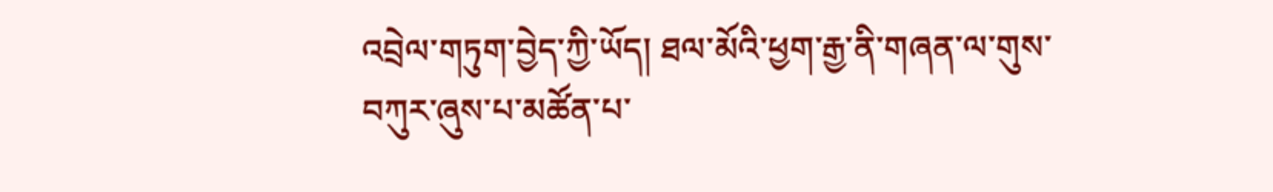འབྲེལ་གཏུག་བྱེད་ཀྱི་ཡོད། ཐལ་མོའི་ཕྱག་རྒྱ་ནི་གཞན་ལ་གུས་བཀུར་ཞུས་པ་མཚོན་པ་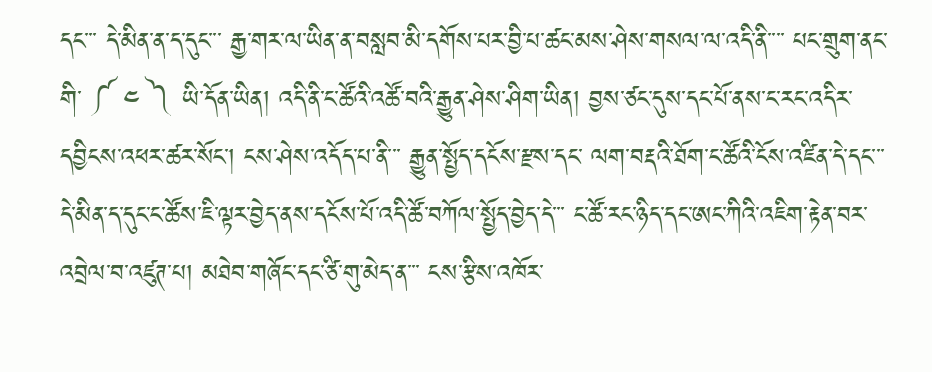དང་་་ དེ་མིན་ན་ད་དུང་་་ རྒྱ་གར་ལ་ཡིན་ན་བསླབ་མི་དགོས་པར་བྱི་པ་ཚང་མས་ཤེས་གསལ་ལ་འདི་ནི་་་་ པང་གྲུག་ནང་གི་ ༼ ༤ ༽ ཡི་དོན་ཡིན། འདི་ནི་ང་ཚོའི་འཚོ་བའི་རྒྱུན་ཤེས་ཤིག་ཡིན། བྱས་ཙང་དུས་དང་པོ་ནས་ང་རང་འདིར་དབྱིངས་འཕར་ཚར་སོང་། ངས་ཤེས་འདོད་པ་ནི་་་ རྒྱུན་སྤྱོད་དངོས་རྫས་དང་ ལག་བརྡའི་ཐོག་ང་ཚོའི་ངོས་འཛིན་དེ་དང་་་ དེ་མིན་ད་དུང་ང་ཚོས་ཇི་ལྟར་བྱེད་ནས་དངོས་པོ་འདི་ཚོ་བཀོལ་སྤྱོད་བྱེད་དེ་་་ ང་ཚོ་རང་ཉིད་དང་ཨང་ཀིའི་འཇིག་རྟེན་བར་འབྲེལ་བ་འཛུཊ་པ། མཐེབ་གཞོང་དང་ཙི་གུ་མེད་ན་་་ ངས་རྩིས་འཁོར་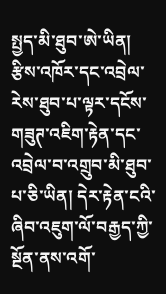སྤྱད་མི་ཐུབ་ཨེ་ཡིན། རྩིས་འཁོར་དང་འབྲེལ་རེས་ཐུབ་པ་ལྟར་དངོས་གཟུཊ་འཇིག་རྟེན་དང་འབྲེལ་བ་འགྲུབ་མི་ཐུབ་པ་ཅི་ཡིན། དེར་རྟེན་ངའི་ཞིབ་འཇུག་ལོ་བརྒྱད་ཀྱི་སྔོན་ནས་འགོ་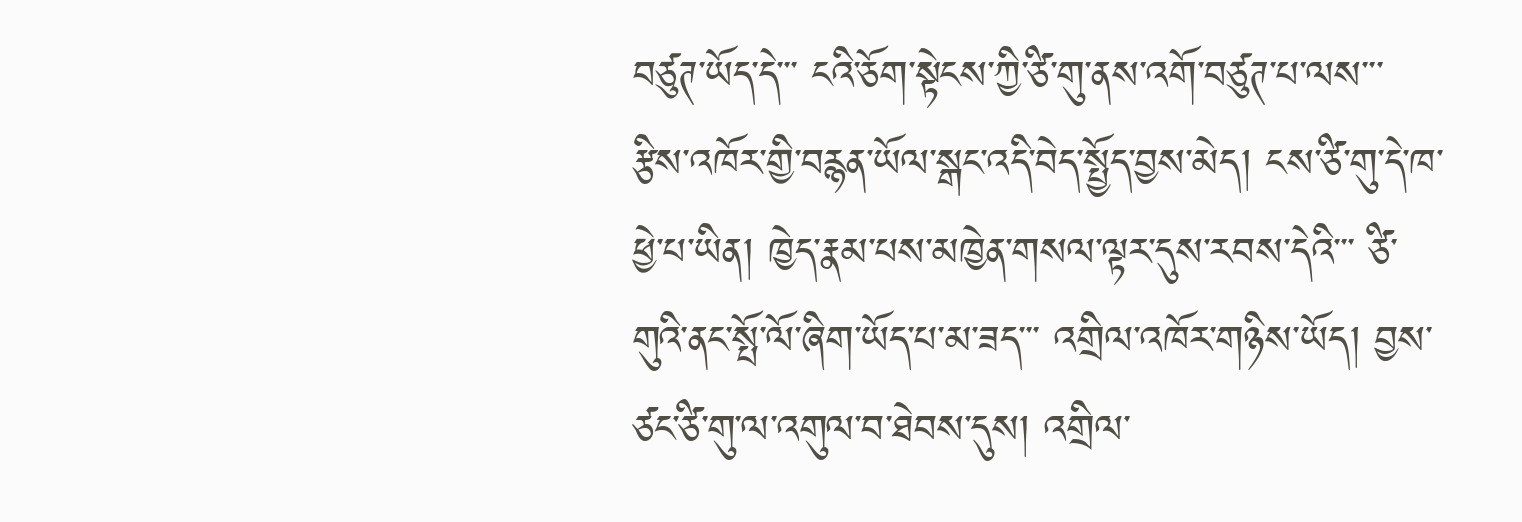བཙུཊ་ཡོད་དེ་་་ ངའི་ཅོག་སྟེངས་ཀྱི་ཙི་གུ་ནས་འགོ་བཙུཊ་པ་ལས་་་ རྩིས་འཁོར་གྱི་བརྙན་ཡོལ་སྒང་འདི་བེད་སྤྱོད་བྱས་མེད། ངས་ཙི་གུ་དེ་ཁ་ཕྱེ་པ་ཡིན། ཁྱེད་རྣམ་པས་མཁྱེན་གསལ་ལྟར་དུས་རབས་དེའི་་་ ཙི་གུའི་ནང་སྤོ་ལོ་ཞིག་ཡོད་པ་མ་ཟད་་་ འགྲིལ་འཁོར་གཉིས་ཡོད། བྱས་ཙང་ཙི་གུ་ལ་འགུལ་བ་ཐེབས་དུས། འགྲིལ་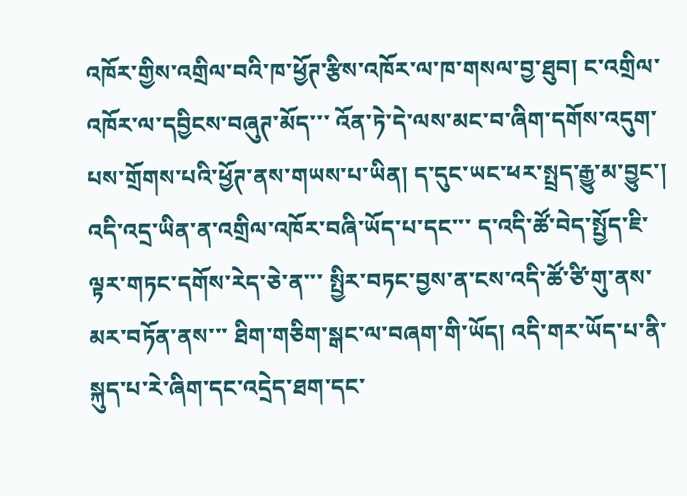འཁོར་གྱིས་འགྲིལ་བའི་ཁ་ཕྱོཊ་རྩིས་འཁོར་ལ་ཁ་གསལ་བྱ་ཐུབ། ང་འགྲིལ་འཁོར་ལ་དབྱིངས་བཞུཊ་མོད་་་ འོན་ཏེ་དེ་ལས་མང་བ་ཞིག་དགོས་འདུག་པས་གྲོགས་པའི་ཕྱོཊ་ནས་གཡས་པ་ཡིན། ད་དུང་ཡང་ཕར་སྤྲད་རྒྱུ་མ་བྱུང་། འདི་འདྲ་ཡིན་ན་འགྲིལ་འཁོར་བཞི་ཡོད་པ་དང་་་ ད་འདི་ཚོ་བེད་སྤྱོད་ཇི་ལྟར་གཏང་དགོས་རེད་ཅེ་ན་་་ སྤྱིར་བཏང་བྱས་ན་ངས་འདི་ཚོ་ཙི་གུ་ནས་མར་བཏོན་ནས་་་ ཐིག་གཅིག་སྒང་ལ་བཞག་གི་ཡོད། འདི་གར་ཡོད་པ་ནི་སྐུད་པ་རེ་ཞིག་དང་འདྲེད་ཐག་དང་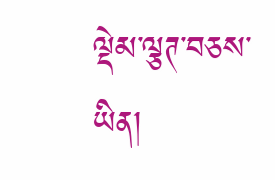ལྡེམ་ལྕཊ་བཅས་ཡིན།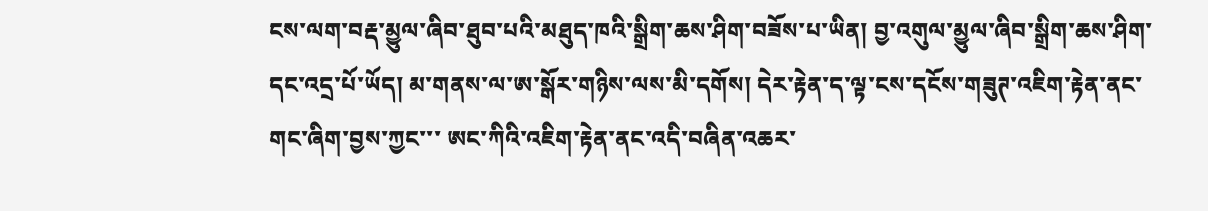ངས་ལག་བརྡ་མྱུལ་ཞིབ་ཐུབ་པའི་མཐུད་ཁའི་སྒྲིག་ཆས་ཤིག་བཟོས་པ་ཡིན། བྱ་འགུལ་མྱུལ་ཞིབ་སྒྲིག་ཆས་ཤིག་དང་འདྲ་པོ་ཡོད། མ་གནས་ལ་ཨ་སྒོར་གཉིས་ལས་མི་དགོས། དེར་རྟེན་ད་ལྟ་ངས་དངོས་གཟུཊ་འཇིག་རྟེན་ནང་གང་ཞིག་བྱས་ཀྱང་་་ ཨང་ཀིའི་འཇིག་རྟེན་ནང་འདི་བཞིན་འཆར་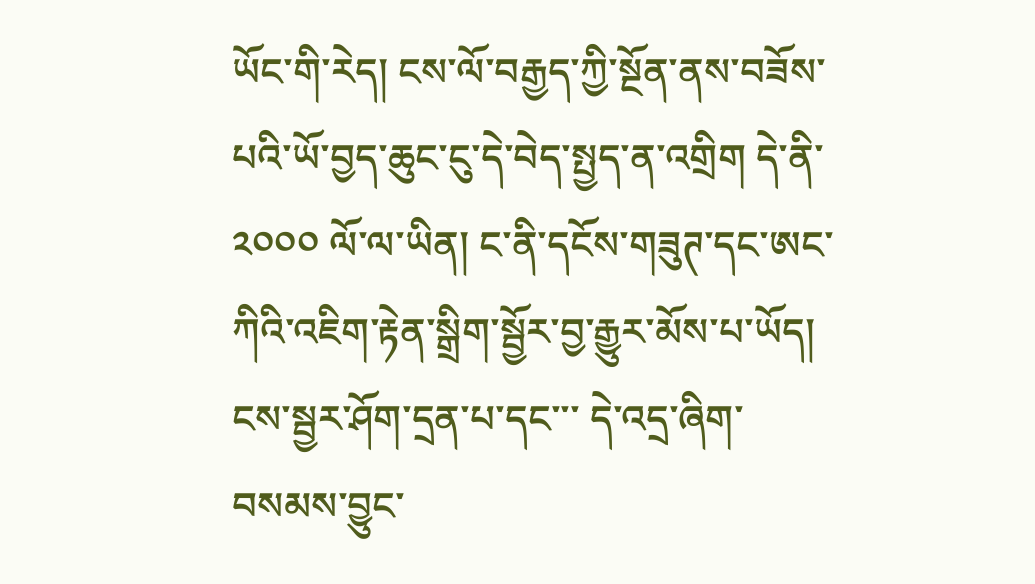ཡོང་གི་རེད། ངས་ལོ་བརྒྱད་ཀྱི་སྔོན་ནས་བཟོས་པའི་ཡོ་བྱད་ཆུང་ངུ་དེ་བེད་སྤྱད་ན་འགྲིག དེ་ནི་ ༢༠༠༠ ལོ་ལ་ཡིན། ང་ནི་དངོས་གཟུཊ་དང་ཨང་ཀིའི་འཇིག་རྟེན་སྒྲིག་སྦྱོར་བྱ་རྒྱུར་མོས་པ་ཡོད། ངས་སྦྱར་ཤོག་དྲན་པ་དང་་་ དེ་འདྲ་ཞིག་བསམས་བྱུང་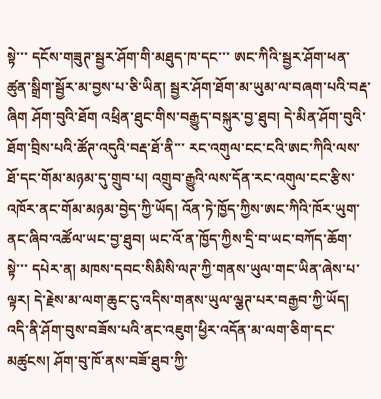སྟེ་་་ དངོས་གཟུཊ་སྦྱར་ཤོག་གི་མཐུད་ཁ་དང་་་ ཨང་ཀིའི་སྦྱར་ཤོག་ཕན་ཚུན་སྒྲིག་སྦྱོར་མ་བྱས་པ་ཅི་ཡིན། སྦྱར་ཤོག་ཐོག་མ་ཡུམ་ལ་བཞག་པའི་བརྡ་ཞིག ཤོག་བུའི་ཐོག འཕྲིན་ཐུང་གིས་བརྒྱུད་བསྐུར་བྱ་ཐུབ། དེ་མིན་ཤོག་བུའི་ཐོག་བྲིས་པའི་ཚོཊ་འདུའི་བརྡ་ཐོ་ནི་་་ རང་འགུལ་ངང་ངའི་ཨང་ཀིའི་ལས་ཐོ་དང་གོམ་མཉམ་དུ་གྲུབ་པ། འགྲུབ་རྒྱུའི་ལས་དོན་རང་འགུལ་ངང་རྩིས་འཁོར་ནང་གོམ་མཉམ་བྱེད་ཀྱི་ཡོད། འོན་ཏེ་ཁྱོད་ཀྱིས་ཨང་ཀིའི་ཁོར་ཡུག་ནང་ཞིབ་འཚོལ་ཡང་བྱ་ཐུབ། ཡང་འོ་ན་ཁྱོད་ཀྱིས་དྲི་བ་ཡང་བཀོད་ཆོག་སྟེ་་་ དཔེར་ན། མཁས་དབང་སིམིསི་ལཊ་ཀྱི་གནས་ཡུལ་གང་ཡིན་ཞེས་པ་ལྟར། དེ་རྗེས་མ་ལག་ཆུང་ངུ་འདིས་གནས་ཡུལ་ལྕཊ་པར་བརྒྱབ་ཀྱི་ཡོད། འདི་ནི་ཤོག་བུས་བཟོས་པའི་ནང་འཇུག་ཕྱིར་འདོན་མ་ལག་ཅིག་དང་མཚུངས། ཤོག་བུ་ཁོ་ནས་བཟོ་ཐུབ་ཀྱི་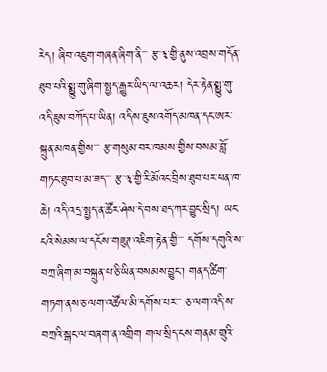རེད། ཞིབ་འཇུག་གཞན་ཞིག་ནི་་་ རྩ་༣་གྱི་ནུས་འབྲས་གདོན་ཐུབ་པའི་སྨྱུ་གུ་ཞིག་སྤྱད་རྒྱུར་ཡིད་ལ་འཆར། དེར་རྟེན་སྨྱུ་གུ་འདི་ཇུས་བཀོད་པ་ཡིན། འདིས་ཇུས་འགོད་མཁན་དང་ཨར་སྐྲུན་མཁན་གྱིས་་་ རྩ་གསུམ་བར་ཁམས་གྱིས་བསམ་བློ་གཏང་ཐུབ་པ་མ་ཟད་་་ རྩ་༣་གྱི་རི་མོའང་བྲིས་ཐུབ་པར་ཕན་ཁ་ཆེ། འདི་འདྲ་སྤྱད་ན་ཚོར་ཤེས་དེ་བས་ཐད་ཀར་བྱུང་སྲིད། ཡང་ངའི་སེམས་ལ་དངོས་གཟུཊ་འཇིག་རྟེན་གྱི་་་ དགོས་དགུའི་ས་བཀྲ་ཞིག་མ་བསྐྲུན་པ་ཅི་ཡིན་བསམས་བྱུང་། གནད་ཚིག་གཏག་ནས་ཅ་ལག་འཚོལ་མི་དགོས་པར་་་ ཅ་ལག་འདི་ས་བཀྲའི་སྒང་ལ་བཞག་ན་འགྲིག གལ་སྲིད་ངས་གནམ་གྲུའི་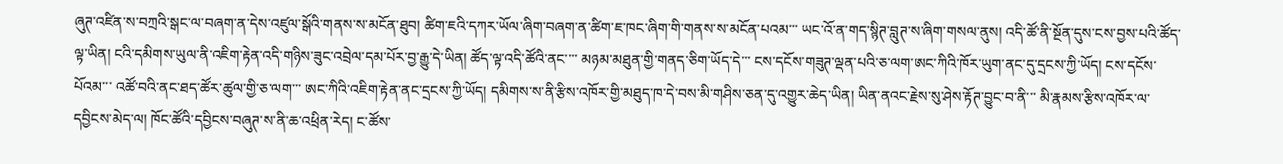ཞུཊ་འཛིན་ས་བཀྲའི་སྒང་ལ་བཞག་ན་དེས་འཛུལ་སྒོའི་གནས་ས་མངོན་ཐུབ། ཚིག་ཇའི་དཀར་ཡོལ་ཞིག་བཞག་ན་ཚིག་ཇ་ཁང་ཞིག་གི་གནས་ས་མངོན་པའམ་་་ ཡང་འོ་ན་གད་སྙིཊ་བླུཊ་ས་ཞིག་གསལ་ནུས། འདི་ཚོ་ནི་སྔོན་དུས་ངས་བྱས་པའི་ཚོད་ལྟ་ཡིན། ངའི་དམིགས་ཡུལ་ནི་འཇིག་རྟེན་འདི་གཉིས་ཟུང་འབྲེལ་དམ་པོར་བྱ་རྒྱུ་དེ་ཡིན། ཚོད་ལྟ་འདི་ཚོའི་ནང་་་་ མཉམ་མཐུན་གྱི་གནད་ཅིག་ཡོད་དེ་་་ ངས་དངོས་གཟུཊ་ལྡན་པའི་ཅ་ལག་ཨང་ཀིའི་ཁོར་ཡུག་ནང་དུ་དྲངས་ཀྱི་ཡོད། ངས་དངོས་པོའམ་་་ འཚོ་བའི་ནང་ཐད་ཚོར་ཚུལ་གྱི་ཅ་ལག་་་ ཨང་ཀིའི་འཇིག་རྟེན་ནང་དྲངས་ཀྱི་ཡོད། དམིགས་ས་ནི་རྩིས་འཁོར་གྱི་མཐུད་ཁ་དེ་བས་མི་གཤིས་ཅན་དུ་འགྱུར་ཆེད་ཡིན། ཡིན་ནའང་རྗེས་སུ་ཤེས་རྟོཊ་བྱུང་བ་ནི་་་ མི་རྣམས་རྩིས་འཁོར་ལ་དབྱིངས་མེད་ལ། ཁོང་ཚོའི་དབྱིངས་བཞུཊ་ས་ནི་ཆ་འཕྲིན་རེད། ང་ཚོས་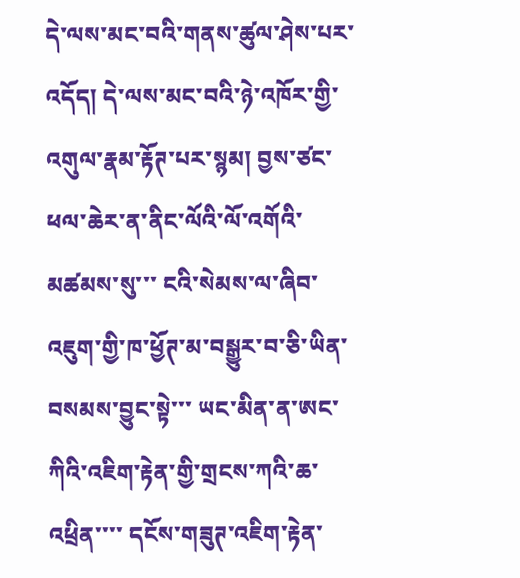དེ་ལས་མང་བའི་གནས་ཚུལ་ཤེས་པར་འདོད། དེ་ལས་མང་བའི་ཉེ་འཁོར་གྱི་འགུལ་རྣམ་རྟོཊ་པར་སྙམ། བྱས་ཙང་ཕལ་ཆེར་ན་ནིང་ལོའི་ལོ་འགོའི་མཚམས་སུ་་་ ངའི་སེམས་ལ་ཞིབ་འཇུག་གྱི་ཁ་ཕྱོཊ་མ་བསྒྱུར་བ་ཅི་ཡིན་བསམས་བྱུང་སྟེ་་་ ཡང་མིན་ན་ཨང་ཀིའི་འཇིག་རྟེན་གྱི་གྲངས་ཀའི་ཆ་འཕྲིན་་་་ དངོས་གཟུཊ་འཇིག་རྟེན་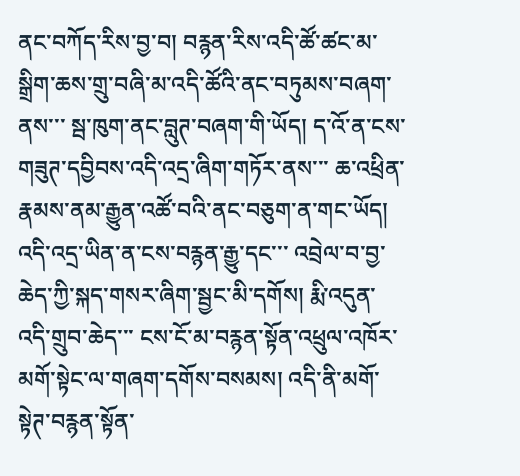ནང་བཀོད་རིས་བྱ་བ། བརྙན་རིས་འདི་ཚོ་ཚང་མ་སྒྲིག་ཆས་གྲུ་བཞི་མ་འདི་ཚོའི་ནང་བཏུམས་བཞག་ནས་་་ སྦ་ཁུག་ནང་བླུཊ་བཞག་གི་ཡོད། ད་འོ་ན་ངས་གཟུཊ་དབྱིབས་འདི་འདྲ་ཞིག་གཏོར་ནས་་་ ཆ་འཕྲིན་རྣམས་ནམ་རྒྱུན་འཚོ་བའི་ནང་བཅུག་ན་གང་ཡོད། འདི་འདྲ་ཡིན་ན་ངས་བརྙན་རྒྱུ་དང་་་ འབྲེལ་བ་བྱ་ཆེད་ཀྱི་སྐད་གསར་ཞིག་སྦྱང་མི་དགོས། རྨི་འདུན་འདི་གྲུབ་ཆེད་་་ ངས་ངོ་མ་བརྙན་སྟོན་འཕྲུལ་འཁོར་མགོ་སྟེང་ལ་གཞག་དགོས་བསམས། འདི་ནི་མགོ་སྟེཊ་བརྙན་སྟོན་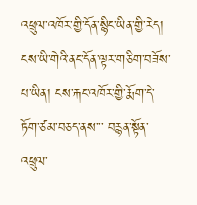འཕྲུལ་འཁོར་གྱི་དོན་སྙིང་ཡིན་གྱི་རེད། ངས་ཡི་གེའི་ནང་དོན་ལྟར་གཅིག་བཟོས་པ་ཡིན། ངས་རྐང་འཁོར་གྱི་རྨོག་དེ་ཏོག་ཙམ་བཅད་ནས་་་ བརྙན་སྟོན་འཕྲུལ་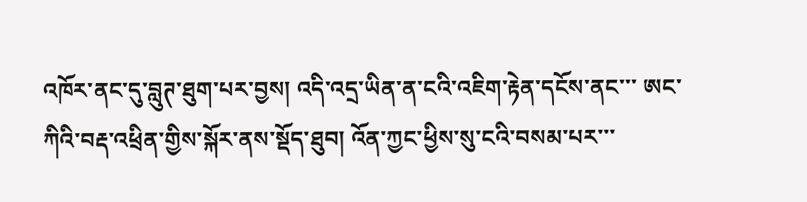འཁོར་ནང་དུ་བླུཊ་ཐུག་པར་བྱས། འདི་འདྲ་ཡིན་ན་ངའི་འཇིག་རྟེན་དངོས་ནང་་་ ཨང་ཀིའི་བརྡ་འཕྲིན་གྱིས་སྐོར་ནས་སྡོད་ཐུབ། འོན་ཀྱང་ཕྱིས་སུ་ངའི་བསམ་པར་་་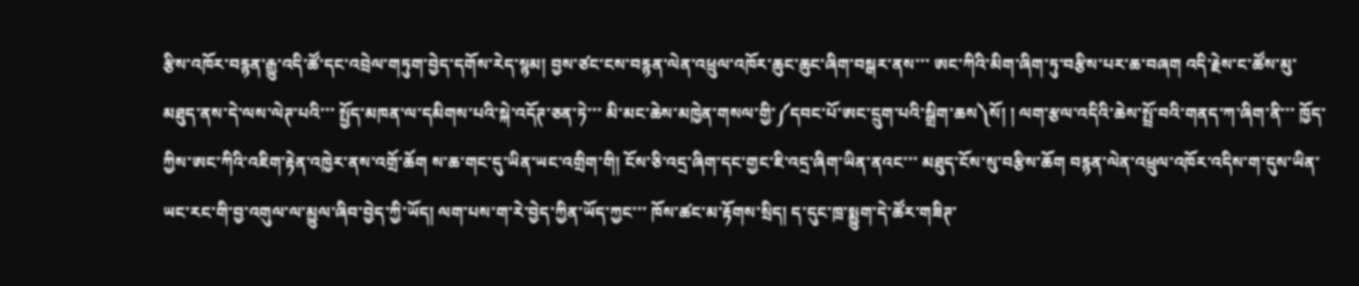རྩིས་འཁོར་བརྙན་རྒྱུ་འདི་ཚོ་དང་འབྲེལ་གཏུག་བྱེད་དགོས་རེད་སྙམ། བྱས་ཙང་ངས་བརྙན་ལེན་འཕྲུལ་འཁོར་ཆུང་ཆུང་ཞིག་བསྒར་ནས་་་ ཨང་ཀིའི་མིག་ཞིག་ཏུ་བརྩིས་པར་ཆ་བཞག འདི་རྗེས་ང་ཚོས་མུ་མཐུད་ནས་དེ་ལས་ལེཊ་པའི་་་ སྤྱོད་མཁན་ལ་དམིགས་པའི་སྐེ་འདོཊ་ཅན་ཏེ་་་ མི་མང་ཆེས་མཁྱེན་གསལ་གྱི་༼དབང་པོ་ཨང་དྲུག་པའི་སྒྲིག་ཆས༽སོ། ། ལག་རྩལ་འདིའི་ཆེས་སྤྲོ་བའི་གནད་ཀ་ཞིག་ནི་་་ ཁྱོད་ཀྱིས་ཨང་ཀིའི་འཇིག་རྟེན་འཁྱེར་ནས་འགྲོ་ཆོག ས་ཆ་གང་དུ་ཡིན་ཡང་འགྲིག་གི། ངོས་ཅི་འདྲ་ཞིག་དང་གྱང་ཇི་འདྲ་ཞིག་ཡིན་ནའང་་་ མཐུད་ངོས་སུ་བརྩིས་ཆོག བརྙན་ལེན་འཕྲུལ་འཁོར་འདིས་ག་དུས་ཡིན་ཡང་རང་གི་བྱ་འགུལ་ལ་མྱུལ་ཞིབ་བྱེད་ཀྱི་ཡོད། ལག་པས་ག་རེ་བྱེད་ཀྱིན་ཡོད་ཀྱང་་་ ཁོས་ཚང་མ་རྟོགས་སྲིད། ད་དུང་ཁྲ་སྨྱུག་དེ་ཚོར་གཟིཊ་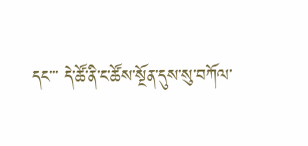དང་་་ དེ་ཚོ་ནི་ང་ཚོས་སྔོན་དུས་སུ་བཀོལ་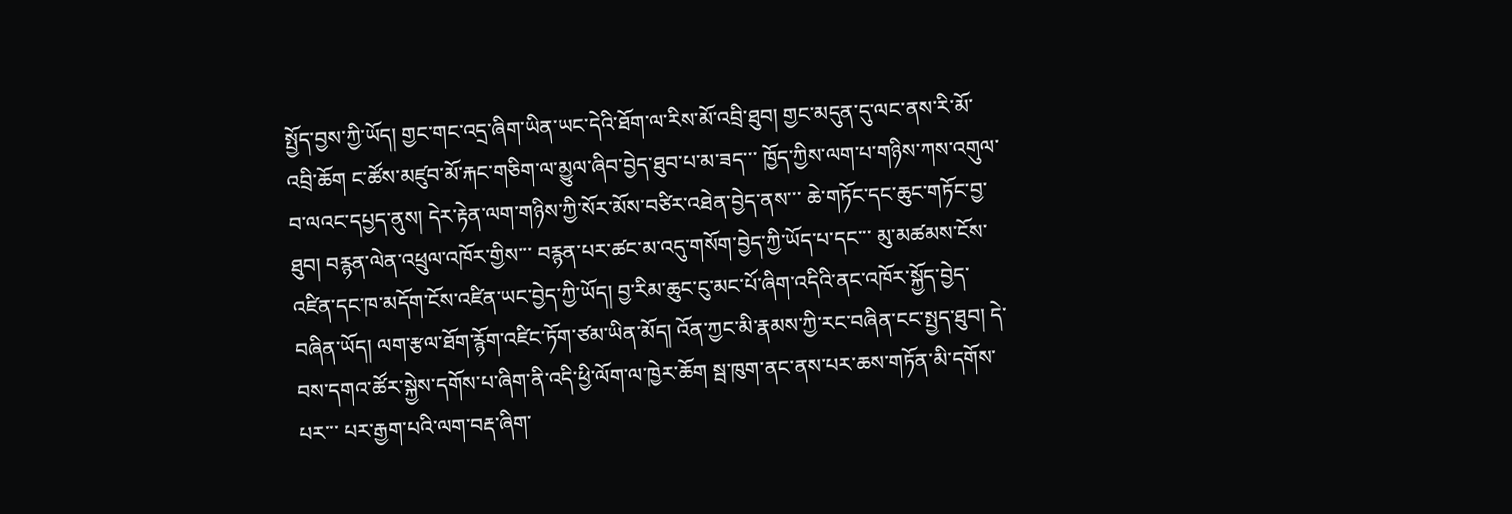སྤྱོད་བྱས་ཀྱི་ཡོད། གྱང་གང་འདྲ་ཞིག་ཡིན་ཡང་དེའི་ཐོག་ལ་རིས་མོ་འབྲི་ཐུབ། གྱང་མདུན་དུ་ལང་ནས་རི་མོ་འབྲི་ཆོག ང་ཚོས་མཛུབ་མོ་རྐང་གཅིག་ལ་མྱུལ་ཞིབ་བྱེད་ཐུབ་པ་མ་ཟད་་་ ཁྱོད་ཀྱིས་ལག་པ་གཉིས་ཀས་འགུལ་བ་ལའང་དཔྱད་ནུས། དེར་རྟེན་ལག་གཉིས་ཀྱི་སོར་མོས་བཙིར་འཐེན་བྱེད་ནས་་་ ཆེ་གཏོང་དང་ཆུང་གཏོང་བྱ་ཐུབ། བརྙན་ལེན་འཕྲུལ་འཁོར་གྱིས་་་ བརྙན་པར་ཚང་མ་འདུ་གསོག་བྱེད་ཀྱི་ཡོད་པ་དང་་་ མུ་མཚམས་ངོས་འཛིན་དང་ཁ་མདོག་ངོས་འཛིན་ཡང་བྱེད་ཀྱི་ཡོད། བྱ་རིམ་ཆུང་ངུ་མང་པོ་ཞིག་འདིའི་ནང་འཁོར་སྐྱོད་བྱེད་བཞིན་ཡོད། ལག་རྩལ་ཐོག་རྙོག་འཛིང་ཏོག་ཙམ་ཡིན་མོད། འོན་ཀྱང་མི་རྣམས་ཀྱི་རང་བཞིན་ངང་སྤྱད་ཐུབ། དེ་བས་དགའ་ཚོར་སྐྱེས་དགོས་པ་ཞིག་ནི་འདི་ཕྱི་ལོག་ལ་ཁྱེར་ཆོག སྦ་ཁུག་ནང་ནས་པར་ཆས་གཏོན་མི་དགོས་པར་་་ པར་རྒྱག་པའི་ལག་བརྡ་ཞིག་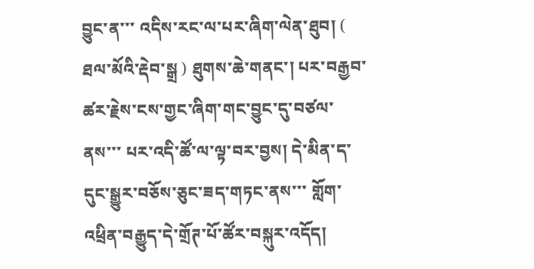བྱུང་ན་་་ འདིས་རང་ལ་པར་ཞིག་ལེན་ཐུབ། ( ཐལ་མོའི་རྡེབ་སྒྲ ) ཐུགས་ཆེ་གནང་། པར་བརྒྱབ་ཚར་རྗེས་ངས་གྱང་ཞིག་གང་བྱུང་དུ་བཙལ་ནས་་་ པར་འདི་ཚོ་ལ་ལྟ་བར་བྱས། དེ་མིན་ད་དུང་སྒྱུར་བཅོས་ཅུང་ཟད་གཏང་ནས་་་ གློག་འཕྲིན་བརྒྱུད་དེ་གྲོཊ་པོ་ཚོར་བསྐུར་འདོད།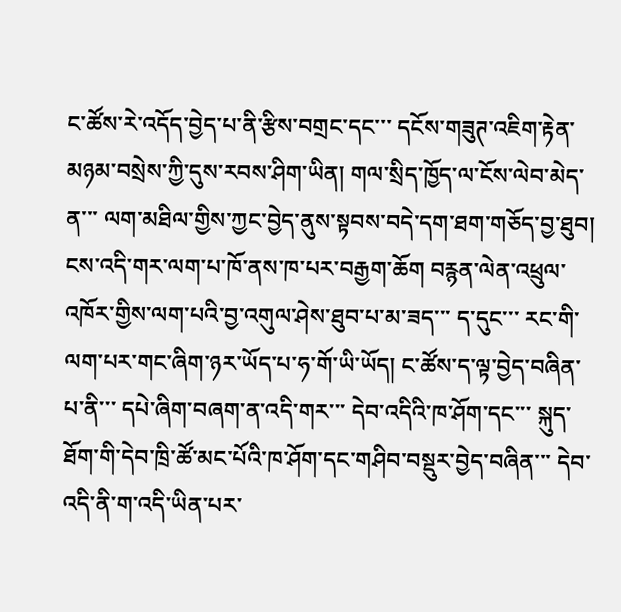ང་ཚོས་རེ་འདོད་བྱེད་པ་ནི་རྩིས་བགྲང་དང་་་ དངོས་གཟུཊ་འཇིག་རྟེན་མཉམ་བསྲེས་ཀྱི་དུས་རབས་ཤིག་ཡིན། གལ་སྲིད་ཁྱོད་ལ་ངོས་ལེབ་མེད་ན་་་ ལག་མཐིལ་གྱིས་ཀྱང་བྱེད་ནུས་སྟབས་བདེ་དག་ཐག་གཅོད་བྱ་ཐུབ། ངས་འདི་གར་ལག་པ་ཁོ་ནས་ཁ་པར་བརྒྱག་ཆོག བརྙན་ལེན་འཕྲུལ་འཁོར་གྱིས་ལག་པའི་བྱ་འགུལ་ཤེས་ཐུབ་པ་མ་ཟད་་་ ད་དུང་་་ རང་གི་ལག་པར་གང་ཞིག་ཉར་ཡོད་པ་ཧ་གོ་ཡི་ཡོད། ང་ཚོས་ད་ལྟ་བྱེད་བཞིན་པ་ནི་་་ དཔེ་ཞིག་བཞག་ན་འདི་གར་་་ དེབ་འདིའི་ཁ་ཤོག་དང་་་ སྐུད་ཐོག་གི་དེབ་ཁྲི་ཚོ་མང་པོའི་ཁ་ཤོག་དང་གཤིབ་བསྡུར་བྱེད་བཞིན་་་ དེབ་འདི་ནི་ག་འདི་ཡིན་པར་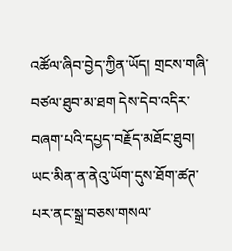འཚོལ་ཞིབ་བྱེད་ཀྱིན་ཡོད། གྲངས་གཞི་བཙལ་ཐུབ་མ་ཐག དེས་དེབ་འདིར་བཞག་པའི་དཔྱད་བརྗོད་མཐོང་ཐུབ། ཡང་མིན་ན་ནེའུ་ཡོག་དུས་ཐོག་ཚཊ་པར་ནང་སྒྲ་བཅས་གསལ་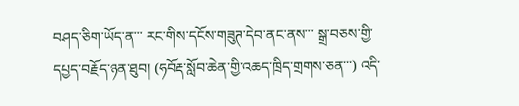བཤད་ཅིག་ཡོད་ན་་་ རང་གིས་དངོས་གཟུཊ་དེབ་ནང་ནས་་་ སྒྲ་བཅས་གྱི་དཔྱད་བརྗོད་ཉན་ཐུབ། (ཧབོརྡ་སློབ་ཆེན་གྱི་འཆད་ཁྲིད་གྲགས་ཅན་་་) འདི་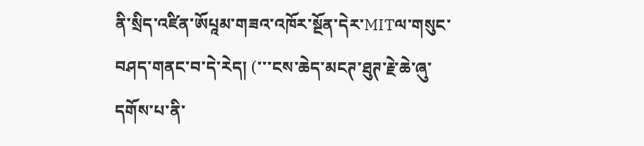ནི་སྲིད་འཛིན་ཨོཔཱམ་གཟའ་འཁོར་སྔོན་དེར་MITལ་གསུང་བཤད་གནང་བ་དེ་རེད། (་་་ངས་ཆེད་མངཊ་ཐུཊ་རྗེ་ཆེ་ཞུ་དགོས་པ་ནི་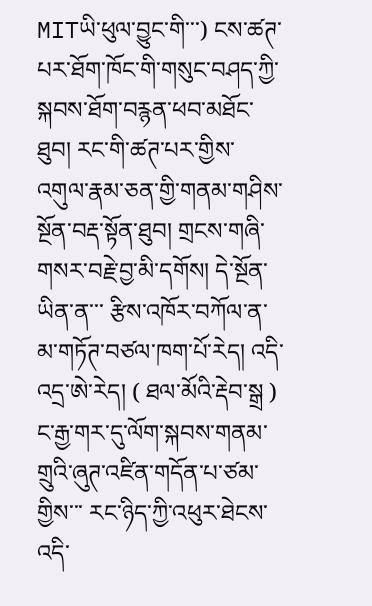MITཡི་ཕུལ་བྱུང་གི་་་) ངས་ཚཊ་པར་ཐོག་ཁོང་གི་གསུང་བཤད་ཀྱི་སྐབས་ཐོག་བརྙན་ཕབ་མཐོང་ཐུབ། རང་གི་ཚཊ་པར་གྱིས་འགུལ་རྣམ་ཅན་གྱི་གནམ་གཤིས་སྔོན་བརྡ་སྟོན་ཐུབ། གྲངས་གཞི་གསར་བརྗེ་བྱ་མི་དགོས། དེ་སྔོན་ཡིན་ན་་་ རྩིས་འཁོར་བཀོལ་ན་མ་གཏོཊ་བཙལ་ཁག་པོ་རེད། འདི་འདྲ་ཨེ་རེད། ( ཐལ་མོའི་རྡེབ་སྒྲ ) ང་རྒྱ་གར་དུ་ལོག་སྐབས་གནམ་གྲུའི་ཞུཊ་འཛིན་གདོན་པ་ཙམ་གྱིས་་་ རང་ཉིད་ཀྱི་འཕུར་ཐེངས་འདི་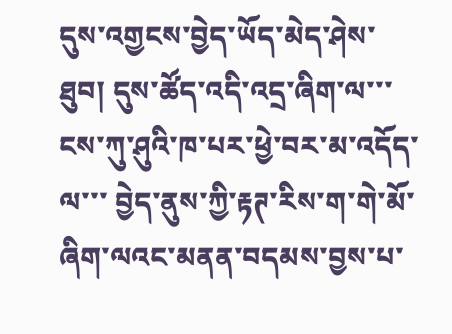དུས་འགྱངས་བྱེད་ཡོད་མེད་ཤེས་ཐུབ། དུས་ཚོད་འདི་འདྲ་ཞིག་ལ་་་ ངས་ཀུ་ཤུའི་ཁ་པར་ཕྱེ་བར་མ་འདོད་ལ་་་ བྱེད་ནུས་ཀྱི་རྟཊ་རིས་ག་གེ་མོ་ཞིག་ལའང་མནན་བདམས་བྱས་པ་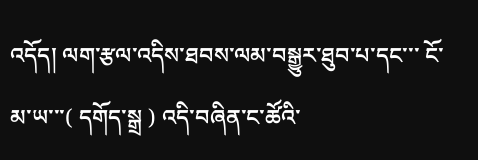འདོད། ལག་རྩལ་འདིས་ཐབས་ལམ་བསྒྱུར་ཐུབ་པ་དང་་་ ངོ་མ་ཡ་་་( དགོད་སྒྲ ) འདི་བཞིན་ང་ཚོའི་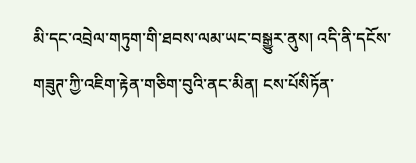མི་དང་འབྲེལ་གཏུག་གི་ཐབས་ལམ་ཡང་བསྒྱུར་ནུས། འདི་ནི་དངོས་གཟུཊ་ཀྱི་འཇིག་རྟེན་གཅིག་བུའི་ནང་མིན། ངས་པོསིཏོན་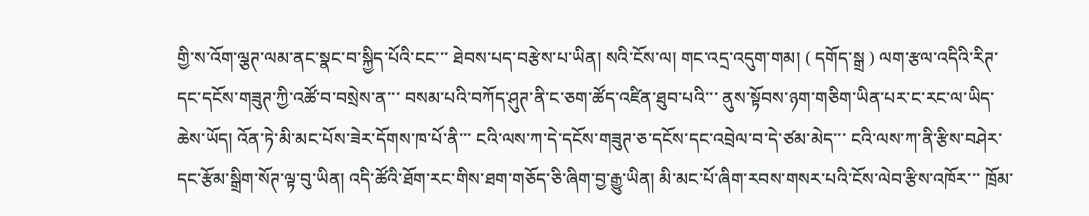གྱི་ས་འོག་ལྕཊ་ལམ་ནང་སྣང་བ་སྐྱིད་པོའི་ངང་་་ ཐེབས་པད་བརྩེས་པ་ཡིན། སའི་ངོས་ལ། གང་འདྲ་འདུག་གམ། ( དགོད་སྒྲ ) ལག་རྩལ་འདིའི་རིཊ་དང་དངོས་གཟུཊ་ཀྱི་འཚོ་བ་བསྲེས་ན་་་ བསམ་པའི་བཀོད་ཤུཊ་ནི་ང་ཅག་ཚོད་འཛིན་ཐུབ་པའི་་་ ནུས་སྟོབས་ཉག་གཅིག་ཡིན་པར་ང་རང་ལ་ཡིད་ཆེས་ཡོད། འོན་ཏེ་མི་མང་པོས་ཟེར་དོགས་ཁ་པོ་ནི་་་ ངའི་ལས་ཀ་དེ་དངོས་གཟུཊ་ཅ་དངོས་དང་འབྲེལ་བ་དེ་ཙམ་མེད་་་ ངའི་ལས་ཀ་ནི་རྩིས་བཤེར་དང་རྩོམ་སྒྲིག་སོཊ་ལྟ་བུ་ཡིན། འདི་ཚོའི་ཐོག་རང་གིས་ཐག་གཅོད་ཅི་ཞིག་བྱ་རྒྱུ་ཡིན། མི་མང་པོ་ཞིག་རབས་གསར་པའི་ངོས་ལེབ་རྩིས་འཁོར་་་ ཁྲོམ་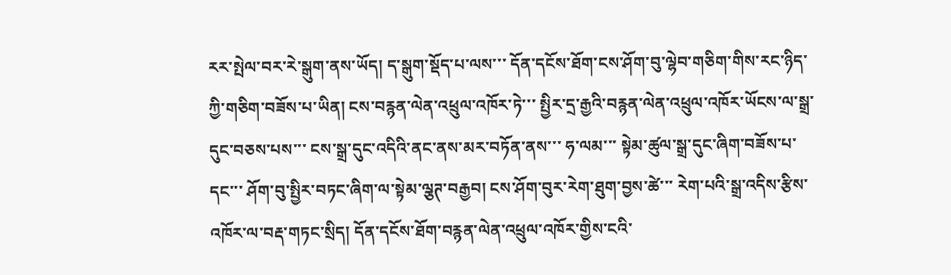རར་སྤེལ་བར་རེ་སྒུག་ནས་ཡོད། ད་སྒུག་སྡོད་པ་ལས་་་ དོན་དངོས་ཐོག་ངས་ཤོག་བུ་ལྷེབ་གཅིག་གིས་རང་ཉིད་ཀྱི་གཅིག་བཟོས་པ་ཡིན། ངས་བརྙན་ལེན་འཕྲུལ་འཁོར་ཏེ་་་ སྤྱིར་དྲ་རྒྱའི་བརྙན་ལེན་འཕྲུལ་འཁོར་ཡོངས་ལ་སྒྲ་དུང་བཅས་པས་་་ ངས་སྒྲ་དུང་འདིའི་ནང་ནས་མར་བཏོན་ནས་་་ ཧ་ལམ་་་ སྟེམ་ཚུལ་སྒྲ་དུང་ཞིག་བཟོས་པ་དང་་་ ཤོག་བུ་སྤྱིར་བཏང་ཞིག་ལ་སྟེམ་ལྕཊ་བརྒྱབ། ངས་ཤོག་བུར་རེག་ཐུག་བྱས་ཚེ་་་ རེག་པའི་སྒྲ་འདིས་རྩིས་འཁོར་ལ་བརྡ་གཏང་སྲིད། དོན་དངོས་ཐོག་བརྙན་ལེན་འཕྲུལ་འཁོར་གྱིས་ངའི་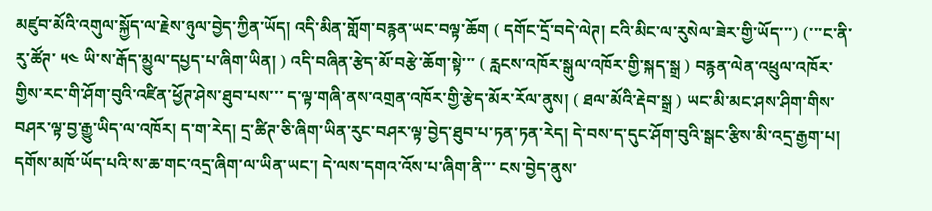མཛུབ་མོའི་འགུལ་སྐྱོད་ལ་རྗེས་ཉུལ་བྱེད་ཀྱིན་ཡོད། འདི་མིན་གློག་བརྙན་ཡང་བལྟ་ཆོག ( དགོང་དྲོ་བདེ་ལེཊ། ངའི་མིང་ལ་རུསེལ་ཟེར་གྱི་ཡོད་་་) (་་་ང་ནི་རུ་ཚོཊ་ ༥༤ ཡི་ས་རྒོད་མྱུལ་དཔྱད་པ་ཞིག་ཡིན། ) འདི་བཞིན་རྩེད་མོ་བརྩེ་ཆོག་སྟེ་་་ ( རླངས་འཁོར་སྒུལ་འཁོར་གྱི་སྐད་སྒྲ ) བརྙན་ལེན་འཕྲུལ་འཁོར་གྱིས་རང་གི་ཤོག་བུའི་འཛིན་ཕྱོཊ་ཤེས་ཐུབ་པས་་་ ད་ལྟ་གཞི་ནས་འགྲན་འཁོར་གྱི་རྩེད་མོར་རོལ་ནུས། ( ཐལ་མོའི་རྡེབ་སྒྲ ) ཡང་མི་མང་ཤས་ཤིག་གིས་བཤར་ལྟ་བྱ་རྒྱུ་ཡིད་ལ་འཁོར། ད་ག་རེད། དྲ་ཚིཊ་ཅི་ཞིག་ཡིན་རུང་བཤར་ལྟ་བྱེད་ཐུབ་པ་ཏན་ཏན་རེད། དེ་བས་ད་དུང་ཤོག་བུའི་སྒང་རྩིས་མི་འདྲ་རྒྱག་པ། དགོས་མཁོ་ཡོད་པའི་ས་ཆ་གང་འདྲ་ཞིག་ལ་ཡིན་ཡང་། དེ་ལས་དགའ་འོས་པ་ཞིག་ནི་་་ ངས་བྱེད་ནུས་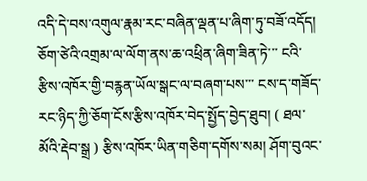འདི་དེ་བས་འགུལ་རྣམ་རང་བཞིན་ལྡན་པ་ཞིག་ཏུ་བཟོ་འདོད། ཅོག་ཙེའི་འགྲམ་ལ་ལོག་ནས་ཆ་འཕྲིན་ཞིག་ཟིན་ཏེ་་་ ངའི་རྩིས་འཁོར་གྱི་བརྙན་ཡོལ་སྒང་ལ་བཞག་པས་་་ ངས་ད་གཟོད་རང་ཉིད་ཀྱི་ཅོག་ངོས་རྩིས་འཁོར་བེད་སྤྱོད་བྱེད་ཐུབ། ( ཐལ་མོའི་རྡེབ་སྒྲ ) རྩིས་འཁོར་ཡིན་གཅིག་དགོས་སམ། ཤོག་བུའང་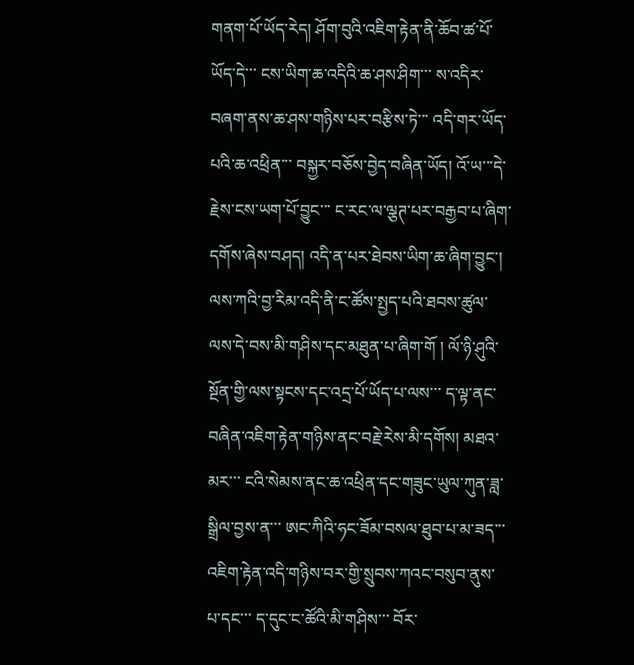གནག་པོ་ཡོད་རེད། ཤོག་བུའི་འཇིག་རྟེན་ནི་ཆོབ་ཚ་པོ་ཡོད་དེ་་་ ངས་ཡིག་ཆ་འདིའི་ཆ་ཤས་ཤིག་་་ ས་འདིར་བཞག་ནས་ཆ་ཤས་གཉིས་པར་བརྩིས་ཏེ་་་ འདི་གར་ཡོད་པའི་ཆ་འཕྲིན་་་ བསྐྱར་བཅོས་བྱེད་བཞིན་ཡོད། འོ་ཡ་་་དེ་རྗེས་ངས་ཡག་པོ་བྱུང་་་ ང་རང་ལ་ལྕཊ་པར་བརྒྱབ་པ་ཞིག་དགོས་ཞེས་བཤད། འདི་ན་པར་ཐེབས་ཡིག་ཆ་ཞིག་བྱུང་། ལས་ཀའི་བྱ་རིམ་འདི་ནི་ང་ཚོས་སྤྱད་པའི་ཐབས་ཚུལ་ལས་དེ་བས་མི་གཤིས་དང་མཐུན་པ་ཞིག་གོ ། ལོ་ཉི་ཤུའི་སྔོན་གྱི་ལས་སྟངས་དང་འདྲ་པོ་ཡོད་པ་ལས་་་ ད་ལྟ་ནང་བཞིན་འཇིག་རྟེན་གཉིས་ནང་བརྗེ་རེས་མི་དགོས། མཐའ་མར་་་ ངའི་སེམས་ནང་ཆ་འཕྲིན་དང་གཟུང་ཡུལ་ཀུན་ཟླ་སྒྲིལ་བྱས་ན་་་ ཨང་ཀིའི་ཧང་ཟོམ་བསལ་ཐུབ་པ་མ་ཟད་་་ འཇིག་རྟེན་འདི་གཉིས་བར་གྱི་སྲུབས་ཀའང་བསུབ་ནུས་པ་དང་་་ ད་དུང་ང་ཚོའི་མི་གཤིས་་་ བོར་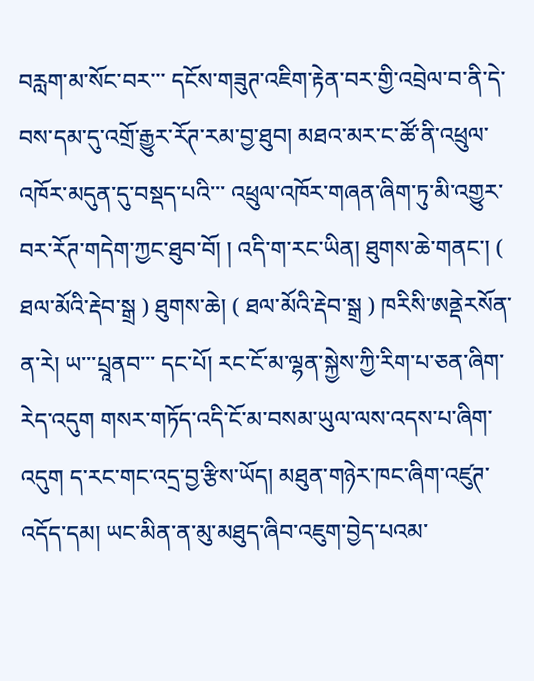བརླག་མ་སོང་བར་་་ དངོས་གཟུཊ་འཇིག་རྟེན་བར་གྱི་འབྲེལ་བ་ནི་དེ་བས་དམ་དུ་འགྲོ་རྒྱུར་རོཊ་རམ་བྱ་ཐུབ། མཐའ་མར་ང་ཚོ་ནི་འཕྲུལ་འཁོར་མདུན་དུ་བསྡད་པའི་་་ འཕྲུལ་འཁོར་གཞན་ཞིག་ཏུ་མི་འགྱུར་བར་རོཊ་གདེག་ཀྱང་ཐུབ་བོ། ། འདི་ག་རང་ཡིན། ཐུགས་ཆེ་གནང་། ( ཐལ་མོའི་རྡེབ་སྒྲ ) ཐུགས་ཆེ། ( ཐལ་མོའི་རྡེབ་སྒྲ ) ཁརིསི་ཨནྡེརསོན་ན་རེ། ཡ་་་པྲཱནབ་་་ དང་པོ། རང་ངོ་མ་ལྷན་སྐྱེས་ཀྱི་རིག་པ་ཅན་ཞིག་རེད་འདུག གསར་གཏོད་འདི་ངོ་མ་བསམ་ཡུལ་ལས་འདས་པ་ཞིག་འདུག ད་རང་གང་འདྲ་བྱ་རྩིས་ཡོད། མཐུན་གཉེར་ཁང་ཞིག་འཛུཊ་འདོད་དམ། ཡང་མིན་ན་མུ་མཐུད་ཞིབ་འཇུག་བྱེད་པའམ་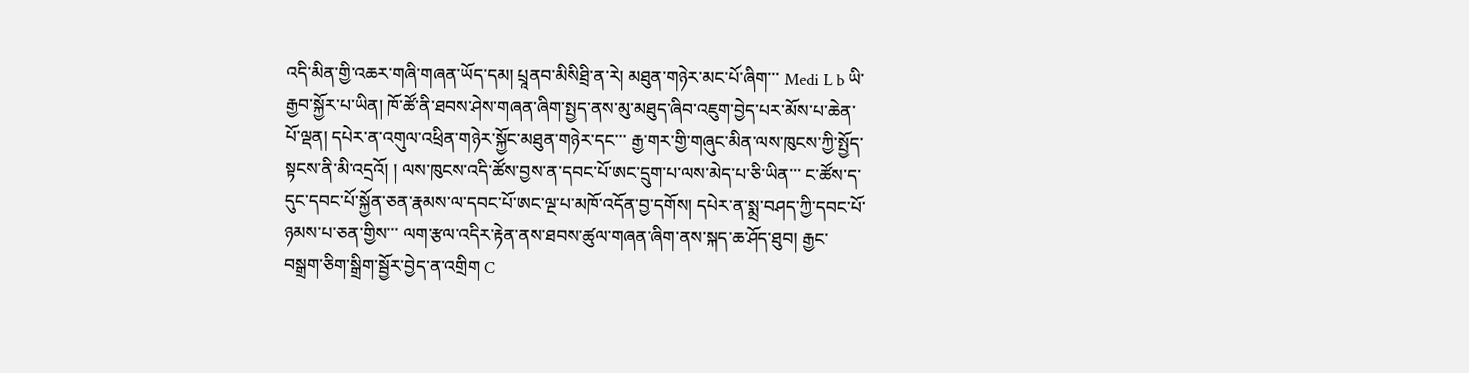འདི་མིན་གྱི་འཆར་གཞི་གཞན་ཡོད་དམ། པྲཱནབ་མིསིཐྲི་ན་རེ། མཐུན་གཉེར་མང་པོ་ཞིག་་་ Medi L b ཡི་རྒྱབ་སྐྱོར་པ་ཡིན། ཁོ་ཚོ་ནི་ཐབས་ཤེས་གཞན་ཞིག་སྤྱད་ནས་མུ་མཐུད་ཞིབ་འཇུག་བྱེད་པར་མོས་པ་ཆེན་པོ་ལྡན། དཔེར་ན་འགུལ་འཕྲིན་གཉེར་སྐྱོང་མཐུན་གཉེར་དང་་་ རྒྱ་གར་གྱི་གཞུང་མིན་ལས་ཁུངས་ཀྱི་སྤྱོད་སྟངས་ནི་མི་འདྲའོ། ། ལས་ཁུངས་འདི་ཚོས་བྱས་ན་དབང་པོ་ཨང་དྲུག་པ་ལས་མེད་པ་ཅི་ཡིན་་་ ང་ཚོས་ད་དུང་དབང་པོ་སྐྱོན་ཅན་རྣམས་ལ་དབང་པོ་ཨང་ལྔ་པ་མཁོ་འདོན་བྱ་དགོས། དཔེར་ན་སྨྲ་བཤད་ཀྱི་དབང་པོ་ཉམས་པ་ཅན་གྱིས་་་ ལག་རྩལ་འདིར་རྟེན་ནས་ཐབས་ཚུལ་གཞན་ཞིག་ནས་སྐད་ཆ་ཤོད་ཐུབ། རྒྱང་བསྒྲག་ཅིག་སྒྲིག་སྦྱོར་བྱེད་ན་འགྲིག C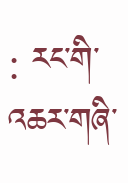: རང་གི་འཆར་གཞི་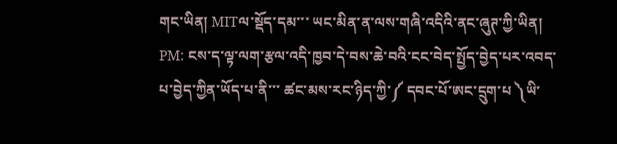གང་ཡིན། MITལ་སྡོད་དམ་་་ ཡང་མིན་ན་ལས་གཞི་འདིའི་ནང་ཞུཊ་ཀྱི་ཡིན། PM: ངས་ད་ལྟ་ལག་རྩལ་འདི་ཁྱབ་དེ་བས་ཆེ་བའི་ངང་བེད་སྤྱོད་བྱེད་པར་འབད་པ་བྱེད་ཀྱིན་ཡོད་པ་ནི་་་ ཚང་མས་རང་ཉིད་ཀྱི་༼ དབང་པོ་ཨང་དྲུག་པ ༽ཡི་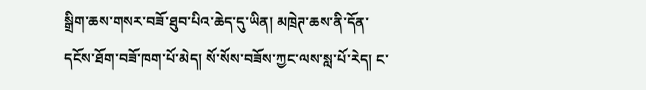སྒྲིག་ཆས་གསར་བཟོ་ཐུབ་པིའ་ཆེད་དུ་ཡིན། མཁྲེཊ་ཆས་ནི་དོན་དངོས་ཐོག་བཟོ་ཁག་པོ་མེད། སོ་སོས་བཟོས་ཀྱང་ལས་སླ་པོ་རེད། ང་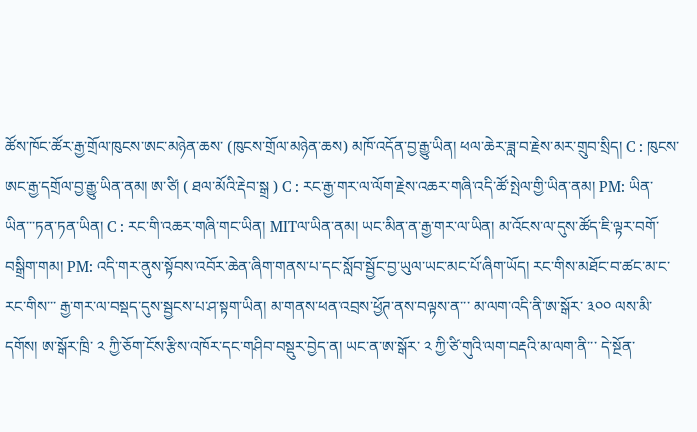ཚོས་ཁོང་ཚོར་རྒྱ་གྲོལ་ཁུངས་ཨང་མཉེན་ཆས་ (ཁུངས་གྲོལ་མཉེན་ཆས) མཁོ་འདོན་བྱ་རྒྱུ་ཡིན། ཕལ་ཆེར་ཟླ་བ་རྗེས་མར་གྲུབ་སྲིད། C : ཁུངས་ཨང་རྒྱ་དགྲོལ་བྱ་རྒྱུ་ཡིན་ནམ། ཨ་ཙི། ( ཐལ་མོའི་རྡེབ་སྒྲ ) C : རང་རྒྱ་གར་ལ་ལོག་རྗེས་འཆར་གཞི་འདི་ཚོ་སྤེལ་གྱི་ཡིན་ནམ། PM: ཡིན་ཡིན་་་ཏན་ཏན་ཡིན། C : རང་གི་འཆར་གཞི་གང་ཡིན། MITལ་ཡིན་ནམ། ཡང་མིན་ན་རྒྱ་གར་ལ་ཡིན། མ་འོངས་ལ་དུས་ཚོད་ཇི་ལྟར་བགོ་བསྒྲིག་གམ། PM: འདི་གར་ནུས་སྟོབས་འབོར་ཆེན་ཞིག་གནས་པ་དང་སློབ་སྦྱོང་བྱ་ཡུལ་ཡང་མང་པོ་ཞིག་ཡོད། རང་གིས་མཐོང་བ་ཚང་མ་ང་རང་གིས་་་ རྒྱ་གར་ལ་བསྡད་དུས་སྦྱངས་པ་ཤ་སྟག་ཡིན། མ་གནས་ཕན་འབྲས་ཕྱོཊ་ནས་བལྟས་ན་་་ མ་ལག་འདི་ནི་ཨ་སྒོར་ ༣༠༠ ལས་མི་དགོས། ཨ་སྒོར་ཁྲི་ ༢ ཀྱི་ཅོག་ངོས་རྩིས་འཁོར་དང་གཤིབ་བསྡུར་བྱེད་ན། ཡང་ན་ཨ་སྒོར་ ༢ ཀྱི་ཙི་གུའི་ལག་བརྡའི་མ་ལག་ནི་་་ དེ་སྔོན་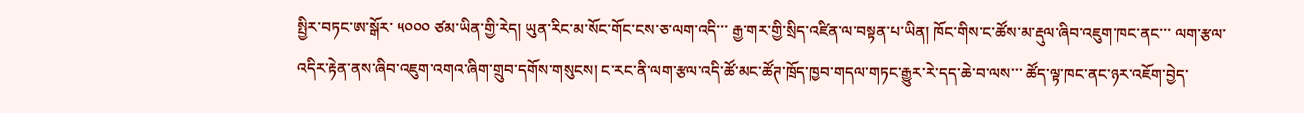སྤྱིར་བཏང་ཨ་སྒོར་ ༥༠༠༠ ཙམ་ཡིན་གྱི་རེད། ཡུན་རིང་མ་སོང་གོང་ངས་ཅ་ལག་འདི་་་ རྒྱ་གར་གྱི་སྲིད་འཛིན་ལ་བསྟན་པ་ཡིན། ཁོང་གིས་ང་ཚོས་མ་རྡུལ་ཞིབ་འཇུག་ཁང་ནང་་་ ལག་རྩལ་འདིར་རྟེན་ནས་ཞིབ་འཇུག་འགའ་ཞིག་གྲུབ་དགོས་གསུངས། ང་རང་ནི་ལག་རྩལ་འདི་ཚོ་མང་ཚོཊ་ཁྲོད་ཁྱབ་གདལ་གཏང་རྒྱུར་རེ་དད་ཆེ་བ་ལས་་་ ཚོད་ལྟ་ཁང་ནང་ཉར་འཇོག་བྱེད་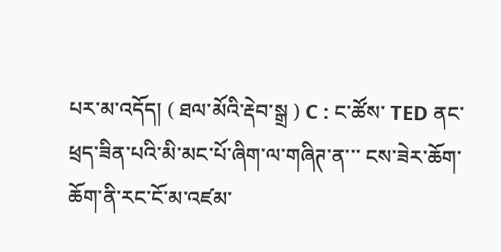པར་མ་འདོད། ( ཐལ་མོའི་རྡེབ་སྒྲ ) C : ང་ཚོས་ TED ནང་ཕྲད་ཟིན་པའི་མི་མང་པོ་ཞིག་ལ་གཞིཊ་ན་་་ ངས་ཟེར་ཆོག་ཆོག་ནི་རང་ངོ་མ་འཛམ་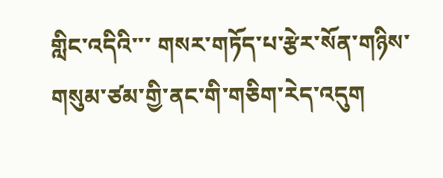གླིང་འདིའི་་་ གསར་གཏོད་པ་རྩེར་སོན་གཉིས་གསུམ་ཙམ་གྱི་ནང་གི་གཅིག་རེད་འདུག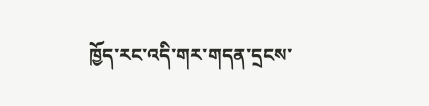ཁྱོད་རང་འདི་གར་གདན་དྲངས་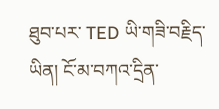ཐུབ་པར་ TED ཡི་གཟི་བརྗིད་ཡིན། ངོ་མ་བཀའ་དྲིན་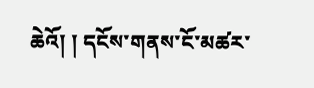ཆེའོ། ། དངོས་གནས་ངོ་མཚར་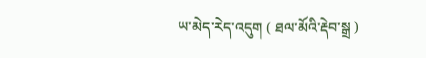ཡ་མེད་རེད་འདུག ( ཐལ་མོའི་རྡེབ་སྒྲ )